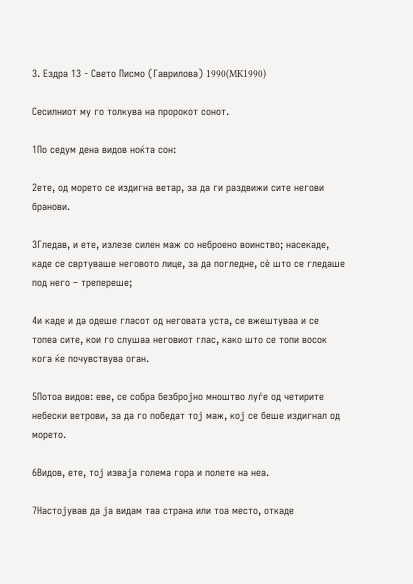3. Ездра 13 - Свето Писмо (Гаврилова) 1990(MK1990)

Сесилниот му го толкува на пророкот сонот.

1По седум дена видов ноќта сон:

2ете, од морето се издигна ветар, за да ги раздвижи сите негови бранови.

3Гледав, и ете, излезе силен маж со неброено воинство; насекаде, каде се свртуваше неговото лице, за да погледне, сѐ што се гледаше под него – трепереше;

4и каде и да одеше гласот од неговата уста, се вжештуваа и се топеа сите, кои го слушаа неговиот глас, како што се топи восок кога ќе почувствува оган.

5Потоа видов: еве, се собра безбројно мноштво луѓе од четирите небески ветрови, за да го победат тој маж, кој се беше издигнал од морето.

6Видов, ете, тој изваја голема гора и полете на неа.

7Настојував да ја видам таа страна или тоа место, откаде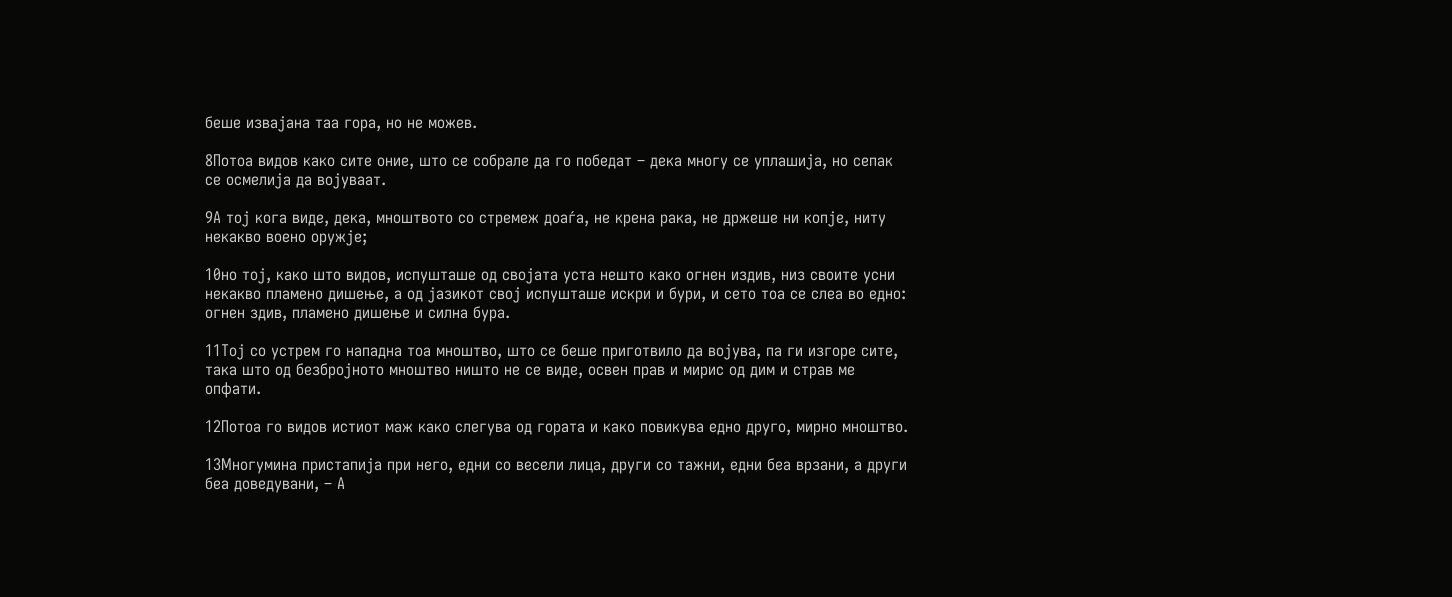беше извајана таа гора, но не можев.

8Потоа видов како сите оние, што се собрале да го победат – дека многу се уплашија, но сепак се осмелија да војуваат.

9А тој кога виде, дека, мноштвото со стремеж доаѓа, не крена рака, не држеше ни копје, ниту некакво воено оружје;

10но тој, како што видов, испушташе од својата уста нешто како огнен издив, низ своите усни некакво пламено дишење, а од јазикот свој испушташе искри и бури, и сето тоа се слеа во едно: огнен здив, пламено дишење и силна бура.

11Тој со устрем го нападна тоа мноштво, што се беше приготвило да војува, па ги изгоре сите, така што од безбројното мноштво ништо не се виде, освен прав и мирис од дим и страв ме опфати.

12Потоа го видов истиот маж како слегува од гората и како повикува едно друго, мирно мноштво.

13Многумина пристапија при него, едни со весели лица, други со тажни, едни беа врзани, а други беа доведувани, – А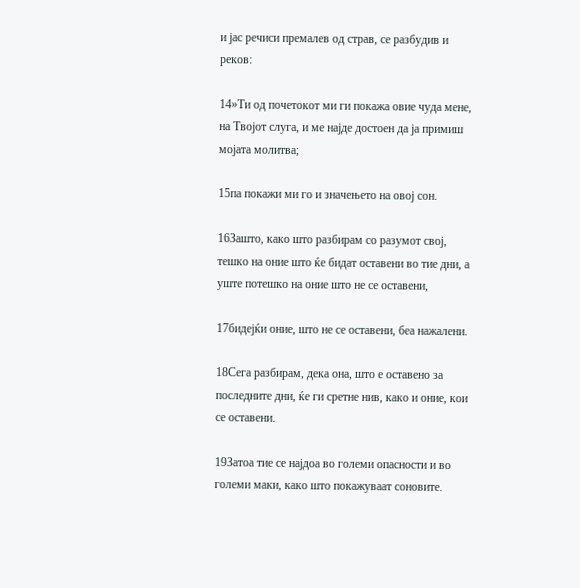и јас речиси премалев од страв, се разбудив и реков:

14»Ти од почетокот ми ги покажа овие чуда мене, на Твојот слуга, и ме најде достоен да ја примиш мојата молитва;

15па покажи ми го и значењето на овој сон.

16Зашто, како што разбирам со разумот свој, тешко на оние што ќе бидат оставени во тие дни, а уште потешко на оние што не се оставени,

17бидејќи оние, што не се оставени, беа нажалени.

18Сега разбирам, дека она, што е оставено за последните дни, ќе ги сретне нив, како и оние, кои се оставени.

19Затоа тие се најдоа во големи опасности и во големи маки, како што покажуваат соновите.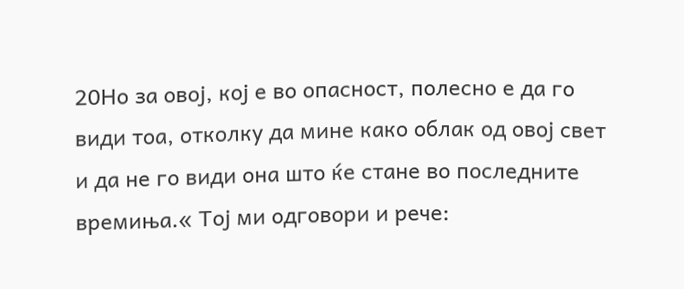20Но за овој, кој е во опасност, полесно е да го види тоа, отколку да мине како облак од овој свет и да не го види она што ќе стане во последните времиња.« Тој ми одговори и рече: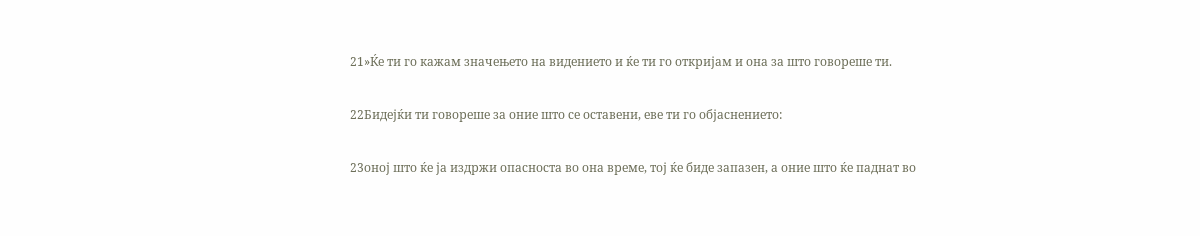21»Ќе ти го кажам значењето на видението и ќе ти го откријам и она за што говореше ти.

22Бидејќи ти говореше за оние што се оставени, еве ти го објаснението:

23оној што ќе ја издржи опасноста во она време, тој ќе биде запазен, а оние што ќе паднат во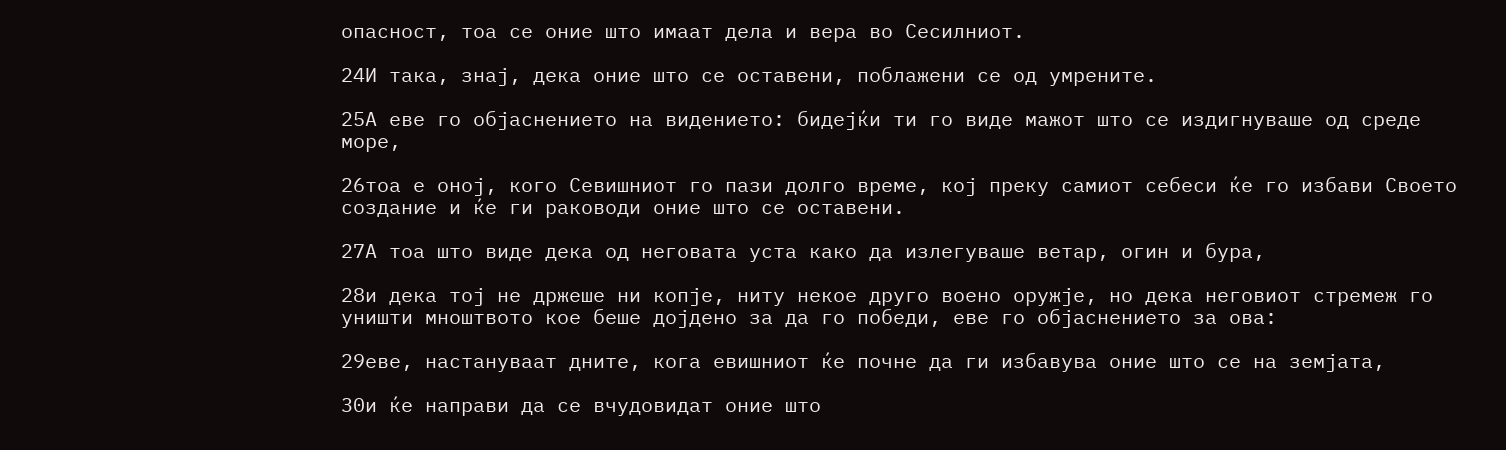опасност, тоа се оние што имаат дела и вера во Сесилниот.

24И така, знај, дека оние што се оставени, поблажени се од умрените.

25А еве го објаснението на видението: бидејќи ти го виде мажот што се издигнуваше од среде море,

26тоа е оној, кого Севишниот го пази долго време, кој преку самиот себеси ќе го избави Своето создание и ќе ги раководи оние што се оставени.

27А тоа што виде дека од неговата уста како да излегуваше ветар, огин и бура,

28и дека тој не држеше ни копје, ниту некое друго воено оружје, но дека неговиот стремеж го уништи мноштвото кое беше дојдено за да го победи, еве го објаснението за ова:

29еве, настануваат дните, кога евишниот ќе почне да ги избавува оние што се на земјата,

30и ќе направи да се вчудовидат оние што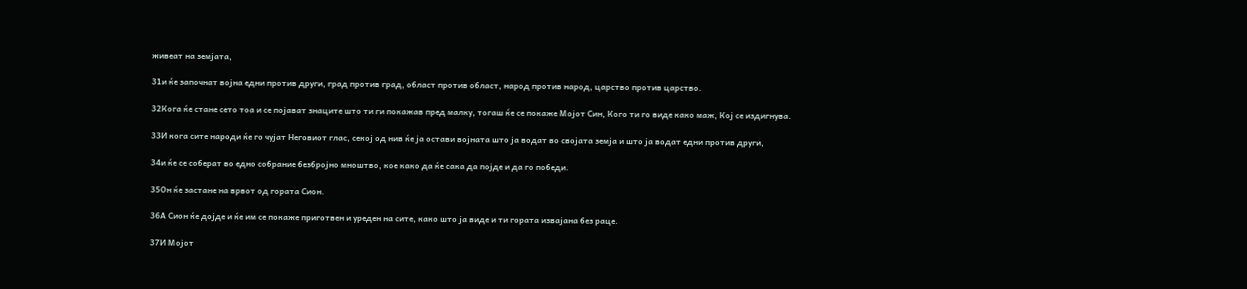живеат на земјата,

31и ќе започнат војна едни против други, град против град, област против област, народ против народ, царство против царство.

32Кога ќе стане сето тоа и се појават знаците што ти ги покажав пред малку, тогаш ќе се покаже Мојот Син, Кого ти го виде како маж, Кој се издигнува.

33И кога сите народи ќе го чујат Неговиот глас, секој од нив ќе ја остави војната што ја водат во својата земја и што ја водат едни против други,

34и ќе се соберат во едно собрание безбројно мноштво, кое како да ќе сака да појде и да го победи.

35Он ќе застане на врвот од гората Сион.

36А Сион ќе дојде и ќе им се покаже приготвен и уреден на сите, како што ја виде и ти гората извајана без раце.

37И Мојот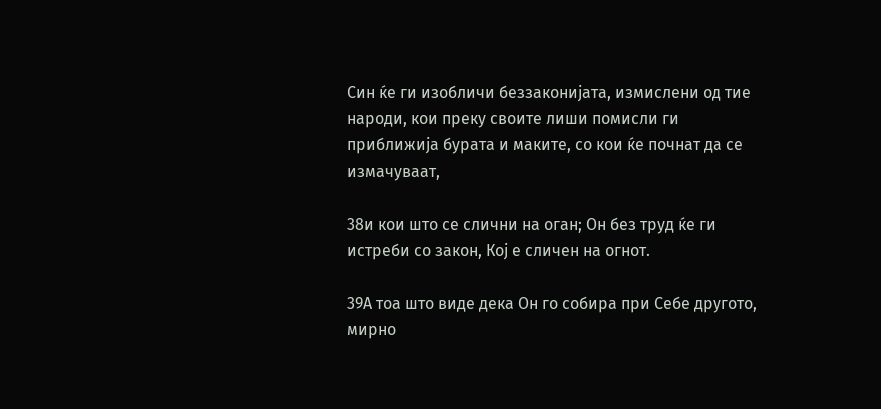Син ќе ги изобличи беззаконијата, измислени од тие народи, кои преку своите лиши помисли ги приближија бурата и маките, со кои ќе почнат да се измачуваат,

38и кои што се слични на оган; Он без труд ќе ги истреби со закон, Кој е сличен на огнот.

39А тоа што виде дека Он го собира при Себе другото, мирно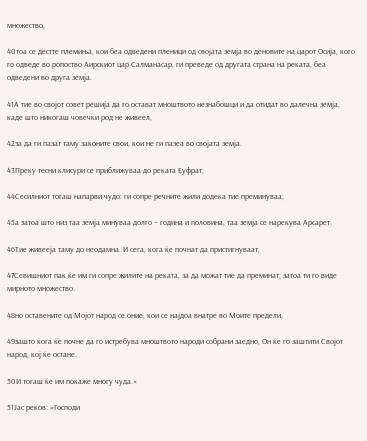множество,

40тоа се дестте племиња, кои беа одведени пленици од својата земја во деновите на царот Осија, кого го одведе во ропоство Аирскиот цар Салманасар, ги преведе од другата страна на реката, беа одведени во друга земја.

41А тие во својот совет решија да го остават мноштвото незнабошци и да отидат во далечна земја, каде што никогаш човечки род не живеел,

42за да ги пазат таму законите свои, кои не ги пазеа во својата земја.

43Преку тесни клисури се приближуваа до реката Еуфрат;

44Сесилниот тогаш напарви чудо: ги сопре речните жили додека тие преминуваа;

45а затоа што низ таа земја минуваа долго – година и половина, таа земја се нарекува Арсарет.

46Тие живееја таму до неодамна. И сега, кога ќе почнат да пристигнуваат,

47Севишниот пак ќе им ги сопре жилите на реката, за да можат тие да преминат; затоа ти го виде мирното множество.

48но оставените од Мојот народ се оние, кои се најдоа внатре во Моите предели,

49зашто кога ќе почне да го истребува мноштвото народи собрани заедно, Он ќе го заштити Својот народ, кој ќе остане.

50И тогаш ќе им покаже многу чуда.«

51Јас реков: »Господи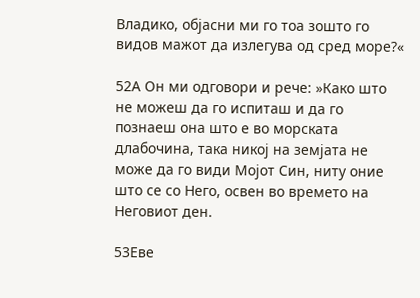Владико, објасни ми го тоа зошто го видов мажот да излегува од сред море?«

52А Он ми одговори и рече: »Како што не можеш да го испиташ и да го познаеш она што е во морската длабочина, така никој на земјата не може да го види Мојот Син, ниту оние што се со Него, освен во времето на Неговиот ден.

53Еве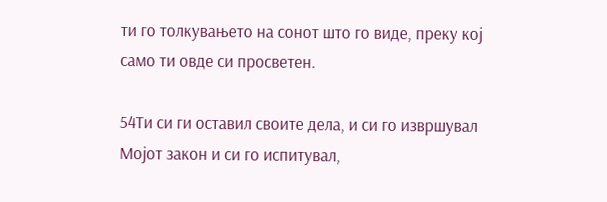ти го толкувањето на сонот што го виде, преку кој само ти овде си просветен.

54Ти си ги оставил своите дела, и си го извршувал Мојот закон и си го испитувал,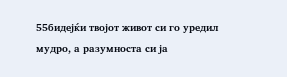55бидејќи твојот живот си го уредил мудро, а разумноста си ја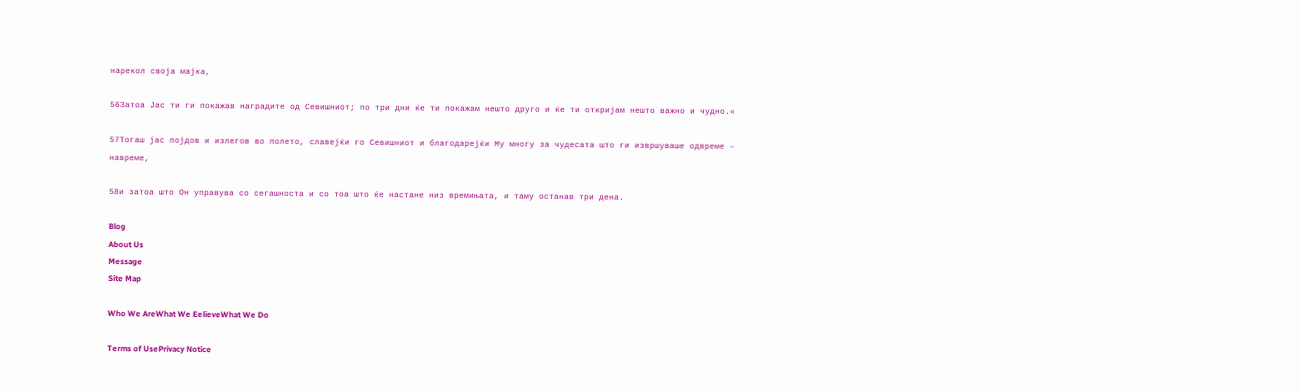нарекол своја мајка,

56Затоа Јас ти ги покажав наградите од Севишниот; по три дни ќе ти покажам нешто друго и ќе ти откријам нешто важно и чудно.«

57Тогаш јас појдов и излегов во полето, славејќи го Севишниот и благодарејќи Му многу за чудесата што ги извршуваше одвреме – навреме,

58и затоа што Он управува со сегашноста и со тоа што ќе настане низ времињата, и таму останав три дена.

Blog
About Us
Message
Site Map

Who We AreWhat We EelieveWhat We Do

Terms of UsePrivacy Notice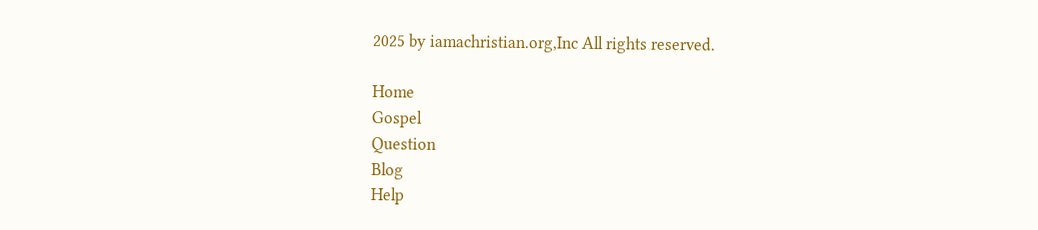2025 by iamachristian.org,Inc All rights reserved.

Home
Gospel
Question
Blog
Help